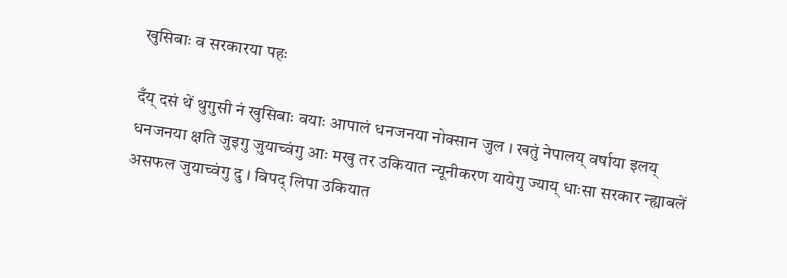खुसिबाः व सरकारया पहः

दँय् दसं थें थुगुसी नं खुसिबाः वयाः आपालं धनजनया नोक्सान जुल । खतुं नेपालय् वर्षाया इलय् धनजनया क्षति जुइगु जुयाच्वंगु आः मखु तर उकियात न्यूनीकरण यायेगु ज्याय् धाःसा सरकार न्ह्याबलें असफल जुयाच्वंगु दु । विपद् लिपा उकियात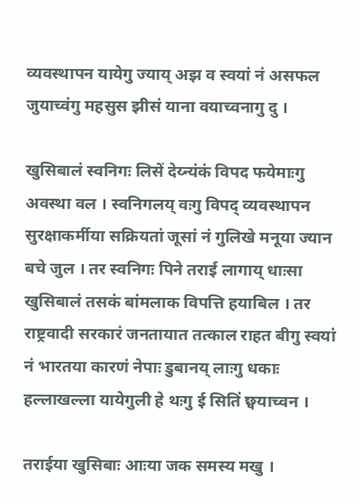व्यवस्थापन यायेगु ज्याय् अझ व स्वयां नं असफल जुयाच्वंगु महसुस झीसं याना वयाच्वनागु दु ।

खुसिबालं स्वनिगः लिसें देय्न्यंकं विपद फयेमाःगु अवस्था वल । स्वनिगलय् वःगु विपद् व्यवस्थापन सुरक्षाकर्मीया सक्रियतां जूसां नं गुलिखे मनूया ज्यान बचे जुल । तर स्वनिगः पिने तराई लागाय् धाःसा खुसिबालं तसकं बांमलाक विपत्ति हयाबिल । तर राष्ट्रवादी सरकारं जनतायात तत्काल राहत बीगु स्वयां नं भारतया कारणं नेपाः डुबानय् लाःगु धकाः हल्लाखल्ला यायेगुली हे थःगु ई सितिं छ्वयाच्वन ।

तराईया खुसिबाः आःया जक समस्य मखु ।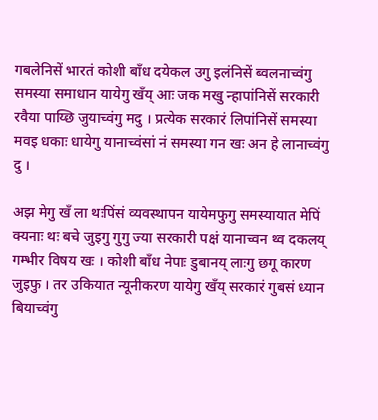गबलेनिसें भारतं कोशी बाँध दयेकल उगु इलंनिसें ब्वलनाच्वंगु समस्या समाधान यायेगु खँय् आः जक मखु न्हापांनिसें सरकारी रवैया पाय्छि जुयाच्वंगु मदु । प्रत्येक सरकारं लिपांनिसें समस्या मवइ धकाः धायेगु यानाच्वंसां नं समस्या गन खः अन हे लानाच्वंगु दु ।

अझ मेगु खँ ला थःपिंसं व्यवस्थापन यायेमफुगु समस्यायात मेपिं क्यनाः थः बचे जुइगु गुगु ज्या सरकारी पक्षं यानाच्वन थ्व दकलय् गम्भीर विषय खः । कोशी बाँध नेपाः डुबानय् लाःगु छगू कारण जुइफु । तर उकियात न्यूनीकरण यायेगु खँय् सरकारं गुबसं ध्यान बियाच्वंगु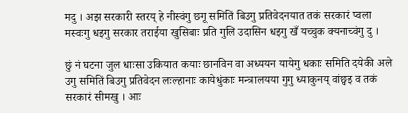मदु । अझ सरकारी स्तरय् हे नीस्वंगु छगू समितिं बिउगु प्रतिवेदनयात तकं सरकारं प्वला मस्वःगु धइगु सरकार तराईया खुसिबाः प्रति गुलि उदासिन धइगु खँ यच्चुक क्यनाच्वंगु दु ।

छुं नं घटना जुल धाःसा उकियात कयाः छानविन वा अध्ययन यायेगु धकाः समिति दयेकी अले उगु समितिं बिउगु प्रतिवेदन लःल्हानाः कायेधुंकाः मन्त्रालयया गुगु ध्याकुनय् वांछ्वइ व तकं सरकारं सीमखु । आः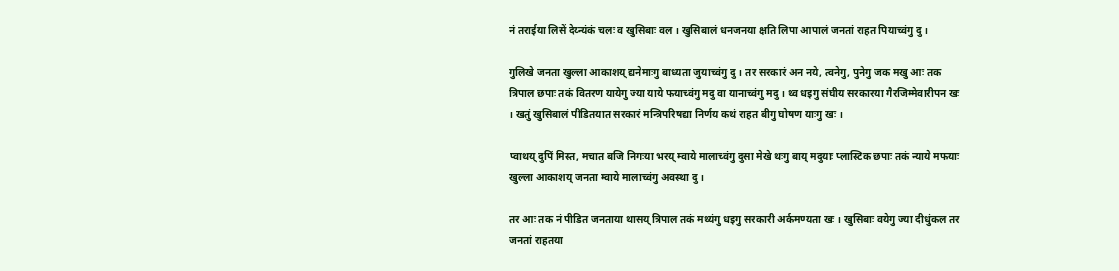नं तराईया लिसें देय्न्यंकं चलः व खुसिबाः वल । खुसिबालं धनजनया क्षति लिपा आपालं जनतां राहत पियाच्वंगु दु ।

गुलिखे जनता खुल्ला आकाशय् द्यनेमाःगु बाध्यता जुयाच्वंगु दु । तर सरकारं अन नये, त्वनेगु, पुनेगु जक मखु आः तक त्रिपाल छपाः तकं वितरण यायेगु ज्या याये फयाच्वंगु मदु वा यानाच्वंगु मदु । थ्व धइगु संघीय सरकारया गैरजिम्मेवारीपन खः । खतुं खुसिबालं पीडितयात सरकारं मन्त्रिपरिषद्या निर्णय कथं राहत बीगु घोषण याःगु खः ।

प्वाथय् दुपिं मिस्त, मचात बजि निगःया भरय् म्वाये मालाच्वंगु दुसा मेखे थःगु बाय् मदुयाः प्लास्टिक छपाः तकं न्याये मफयाः खुल्ला आकाशय् जनता म्वाये मालाच्वंगु अवस्था दु ।

तर आः तक नं पीडित जनताया थासय् त्रिपाल तकं मथ्यंगु धइगु सरकारी अर्कमण्यता खः । खुसिबाः वयेगु ज्या दीधुंकल तर जनतां राहतया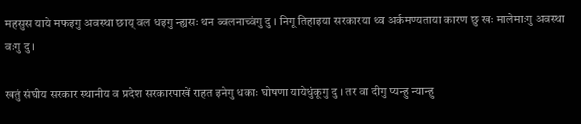महसुस याये मफइगु अवस्था छाय् वल धइगु न्ह्यसः थन ब्वलनाच्वंगु दु । निगू तिहाइया सरकारया थ्व अर्कमण्यताया कारण छु खः मालेमाःगु अवस्था वःगु दु ।

खतुं संघीय सरकार स्थानीय व प्रदेश सरकारपाखें राहत इनेगु धकाः घोषणा यायेधुंकूगु दु । तर वा दीगु प्यन्हु न्यान्हु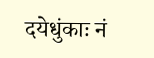दयेधुंकाः नं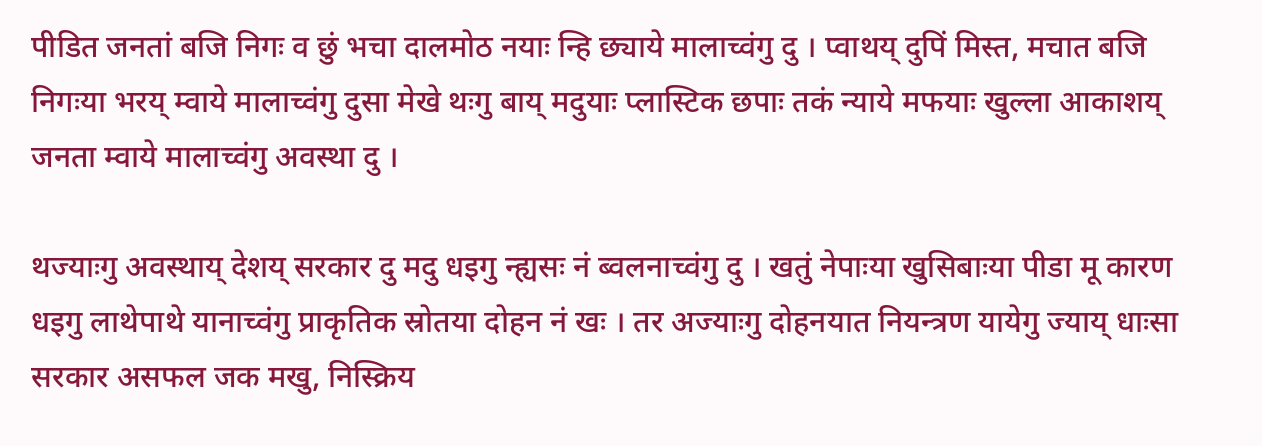पीडित जनतां बजि निगः व छुं भचा दालमोठ नयाः न्हि छ्याये मालाच्वंगु दु । प्वाथय् दुपिं मिस्त, मचात बजि निगःया भरय् म्वाये मालाच्वंगु दुसा मेखे थःगु बाय् मदुयाः प्लास्टिक छपाः तकं न्याये मफयाः खुल्ला आकाशय् जनता म्वाये मालाच्वंगु अवस्था दु ।

थज्याःगु अवस्थाय् देशय् सरकार दु मदु धइगु न्ह्यसः नं ब्वलनाच्वंगु दु । खतुं नेपाःया खुसिबाःया पीडा मू कारण धइगु लाथेपाथे यानाच्वंगु प्राकृतिक स्रोतया दोहन नं खः । तर अज्याःगु दोहनयात नियन्त्रण यायेगु ज्याय् धाःसा सरकार असफल जक मखु, निस्क्रिय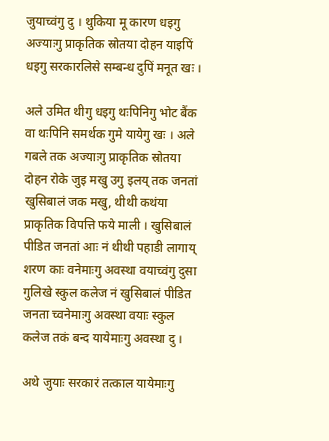जुयाच्वंगु दु । थुकिया मू कारण धइगु अज्याःगु प्राकृतिक स्रोतया दोहन याइपिं धइगु सरकारलिसे सम्बन्ध दुपिं मनूत खः ।

अले उमित थीगु धइगु थःपिनिगु भोट बैंक वा थःपिनि समर्थक गुमे यायेगु खः । अले गबले तक अज्याःगु प्राकृतिक स्रोतया दोहन रोके जुइ मखु उगु इलय् तक जनतां खुसिबालं जक मखु, थीथी कथंया प्राकृतिक विपत्ति फये माली । खुसिबालं पीडित जनतां आः नं थीथी पहाडी लागाय् शरण काः वनेमाःगु अवस्था वयाच्वंगु दुसा गुलिखे स्कुल कलेज नं खुसिबालं पीडित जनता च्वनेमाःगु अवस्था वयाः स्कुल कलेज तकं बन्द यायेमाःगु अवस्था दु ।

अथे जुयाः सरकारं तत्काल यायेमाःगु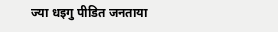ज्या धइगु पीडित जनताया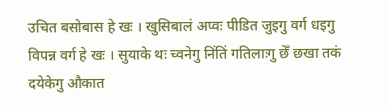उचित बसोबास हे खः । खुसिबालं अप्वः पीडित जुइगु वर्ग धइगु विपन्न वर्ग हे खः । सुयाके थः च्वनेगु निंतिं गतिलाःगु छेँ छखा तकं दयेकेगु औकात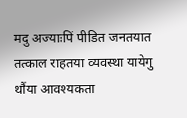मदु अज्याःपिं पीडित जनतयात तत्काल राहतया व्यवस्था यायेगु थौंया आवश्यकता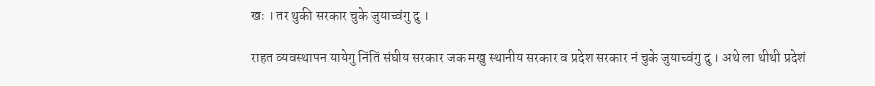खः । तर थुकी सरकार चुके जुयाच्वंगु दु ।

राहत व्यवस्थापन यायेगु निंतिं संघीय सरकार जक मखु स्थानीय सरकार व प्रदेश सरकार नं चुके जुयाच्वंगु दु । अथे ला थीथी प्रदेशं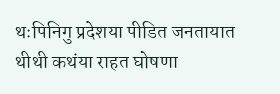थःपिनिगु प्रदेशया पीडित जनतायात थीथी कथंया राहत घोषणा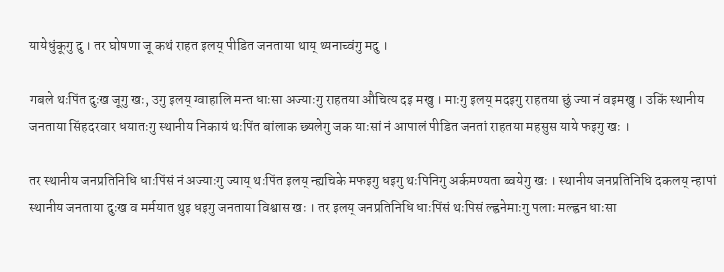यायेधुंकूगु दु । तर घोषणा जू कथं राहत इलय् पीडित जनताया थाय् थ्यनाच्वंगु मदु ।

गबले थःपिंत दुःख जूगु खः, उगु इलय् ग्वाहालि मन्त धाःसा अज्याःगु राहतया औचित्य दइ मखु । माःगु इलय् मदइगु राहतया छुं ज्या नं वइमखु । उकिं स्थानीय जनताया सिंहदरवार धयातःगु स्थानीय निकायं थःपिंत बांलाक छ्यलेगु जक याःसां नं आपालं पीडित जनतां राहतया महसुस याये फइगु खः ।

तर स्थानीय जनप्रतिनिधि धाःपिंसं नं अज्याःगु ज्याय् थःपिंत इलय् न्ह्यचिके मफइगु धइगु थःपिनिगु अर्कमण्यता ब्वयेगु खः । स्थानीय जनप्रतिनिधि दकलय् न्हापां स्थानीय जनताया दुःख व मर्मयात थुइ धइगु जनताया विश्वास खः । तर इलय् जनप्रतिनिधि धाःपिंसं थःपिसं ल्ह्वनेमाःगु पलाः मल्ह्वन धाःसा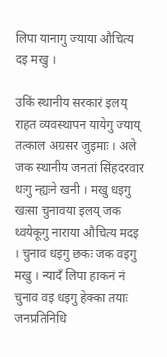लिपा यानागु ज्याया औचित्य दइ मखु ।

उकिं स्थानीय सरकारं इलय् राहत व्यवस्थापन यायेगु ज्याय् तत्काल अग्रसर जुइमाः । अले जक स्थानीय जनतां सिंहदरवार थःगु न्ह्यःने खनी । मखु धइगु खःसा चुनावया इलय् जक थ्वयेकूगु नाराया औचित्य मदइ । चुनाव धइगु छकः जक वइगु मखु । न्यादँ लिपा हाकनं नं चुनाव वइ धइगु हेक्का तयाः जनप्रतिनिधि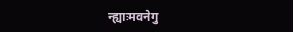न्ह्याःमवनेगु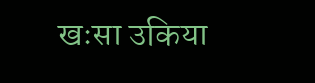खःसा उकिया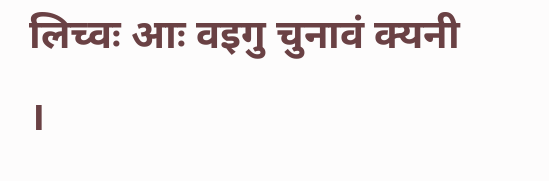लिच्वः आः वइगु चुनावं क्यनी ।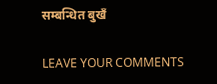सम्बन्धित बुखँ

LEAVE YOUR COMMENTS